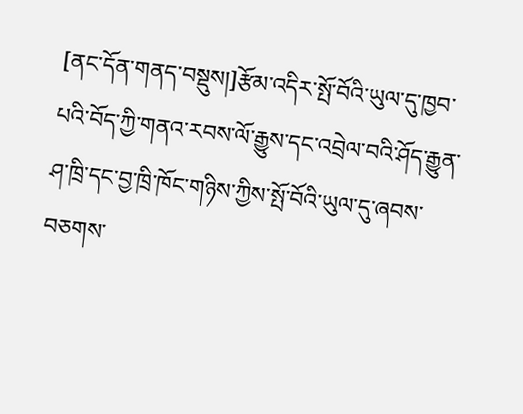[ནང་དོན་གནད་བསྡུས།]རྩོམ་འདིར་སྤོ་བོའི་ཡུལ་དུ་ཁྱབ་པའི་བོད་ཀྱི་གནའ་རབས་ལོ་རྒྱུས་དང་འབྲེལ་བའི་ཤོད་རྒྱུན་ཤ་ཁྲི་དང་བྱ་ཁྲི་ཁོང་གཉིས་ཀྱིས་སྤོ་བོའི་ཡུལ་དུ་ཞབས་བཅགས་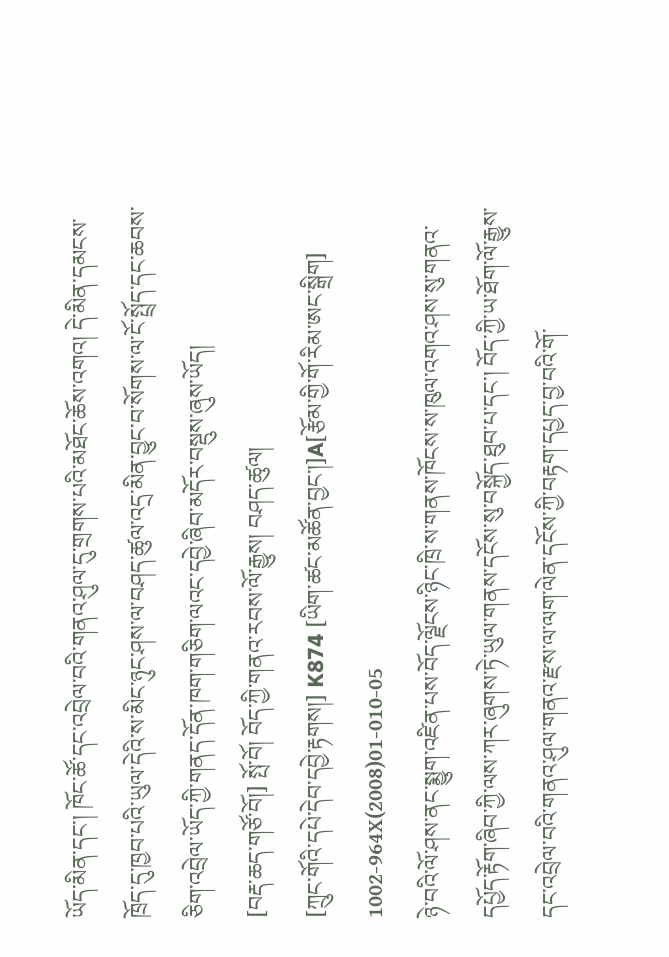ཡོད་མིན་དང་། ཁོང་ཚོ་དང་འབྲེལ་བའི་གནའ་ཤུལ་དུ་གྲགས་པའི་མཐོང་ཆོས་འགའ། དེ་མིན་དམངས་ཁྲོད་དུ་ཁྱབ་པའི་ཡུལ་དེའི་ས་མིང་ཉུང་ཤས་ལ་བཤད་ཚུལ་འདྲ་མིན་བྱུང་བ་སོགས་ལ་ངོ་སྤྲོད་དང་ཆབས་ཅིག་འབྲེལ་ཡོད་ཀྱི་གནད་དོན་ཁག་གཅིག་ལའང་དབྱེ་ཞིབ་མདོར་བསྡུས་ཞུས་ཡོད།
[བརྡ་ཆད་གཙོ་བོ།] སྤོ་བོ། བོད་ཀྱི་གནའ་རབས་ལོ་རྒྱུས། བཤད་ཚུལ།
[ཀྲུང་གོའི་དཔེ་དེབ་དབྱེ་རྟགས།] K874 [ཡིག་ཚང་མཚོན་བྱང་།]A[རྩོམ་གྱི་གོ་རིམ་ཨང་སྒྲིག] 1002-964Х(2008)01-010-05
ཉེ་བའི་ལོ་ཤས་ནང་སྨྱུག་འཛིན་པས་བོད་ལྗོངས་ཉིང་ཁྲི་ས་གནས་ཁོངས་ས་ཁུལ་འགའ་ཤས་སུ་གནའ་དཔྱོད་རྟོག་ཞིབ་ཀྱི་ལས་ཀར་ཞུགས་ཏེ་ཡུལ་གནས་དངོས་སུ་བསྐྱོད་ཐུབ་པ་དང་། བོད་ཀྱི་ཡ་ཐོག་ལོ་རྒྱུས་དང་འབྲེལ་བའི་གནའ་ཤུལ་གནའ་རྫས་ལ་ལག་ལེན་དངོས་ཀྱི་བརྟག་དཔྱད་བྱ་བའི་གོ་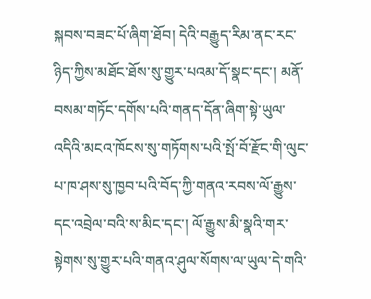སྐབས་བཟང་པོ་ཞིག་ཐོབ། དེའི་བརྒྱུད་རིམ་ནང་རང་ཉིད་ཀྱིས་མཐོང་ཐོས་སུ་གྱུར་པའམ་དོ་སྣང་དང་། མནོ་བསམ་གཏོང་དགོས་པའི་གནད་དོན་ཞིག་སྟེ་ཡུལ་འདིའི་མངའ་ཁོངས་སུ་གཏོགས་པའི་སྤོ་བོ་རྫོང་གི་ལུང་པ་ཁ་ཤས་སུ་ཁྱབ་པའི་བོད་ཀྱི་གནའ་རབས་ལོ་རྒྱུས་དང་འབྲེལ་བའི་ས་མིང་དང་། ལོ་རྒྱུས་མི་སྣའི་གར་སྟེགས་སུ་གྱུར་པའི་གནའ་ཤུལ་སོགས་ལ་ཡུལ་དེ་གའི་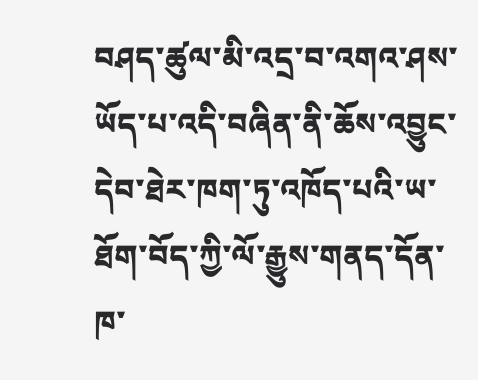བཤད་ཚུལ་མི་འདྲ་བ་འགའ་ཤས་ཡོད་པ་འདི་བཞིན་ནི་ཆོས་འབྱུང་དེབ་ཐེར་ཁག་ཏུ་འཁོད་པའི་ཡ་ཐོག་བོད་ཀྱི་ལོ་རྒྱུས་གནད་དོན་ཁ་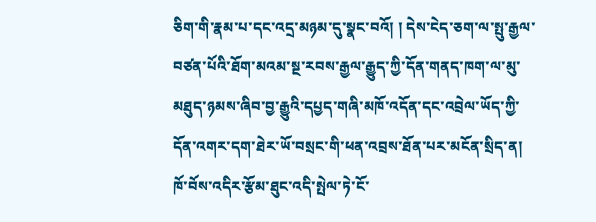ཅིག་གི་རྣམ་པ་དང་འདྲ་མཉམ་དུ་སྣང་བའོ། ། དེས་ངེད་ཅག་ལ་སྤུ་རྒྱལ་བཙན་པོའི་ཐོག་མའམ་སྔ་རབས་རྒྱལ་རྒྱུད་ཀྱི་དོན་གནད་ཁག་ལ་མུ་མཐུད་ཉམས་ཞིབ་བྱ་རྒྱུའི་དཔྱད་གཞི་མཁོ་འདོན་དང་འབྲེལ་ཡོད་ཀྱི་དོན་འགར་དག་ཐེར་ཡོ་བསྲང་གི་ཕན་འབྲས་ཐོན་པར་མངོན་སྲིད་ན། ཁོ་བོས་འདིར་རྩོམ་ཐུང་འདི་སྤེལ་ཏེ་ངོ་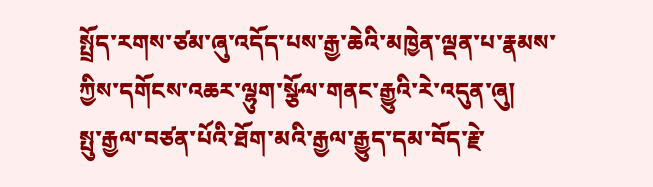སྤྲོད་རགས་ཙམ་ཞུ་འདོད་པས་རྒྱ་ཆེའི་མཁྱེན་ལྡན་པ་རྣམས་ཀྱིས་དགོངས་འཆར་ལྷུག་སྩོལ་གནང་རྒྱུའི་རེ་འདུན་ཞུ།
སྤུ་རྒྱལ་བཙན་པོའི་ཐོག་མའི་རྒྱལ་རྒྱུད་དམ་བོད་རྗེ་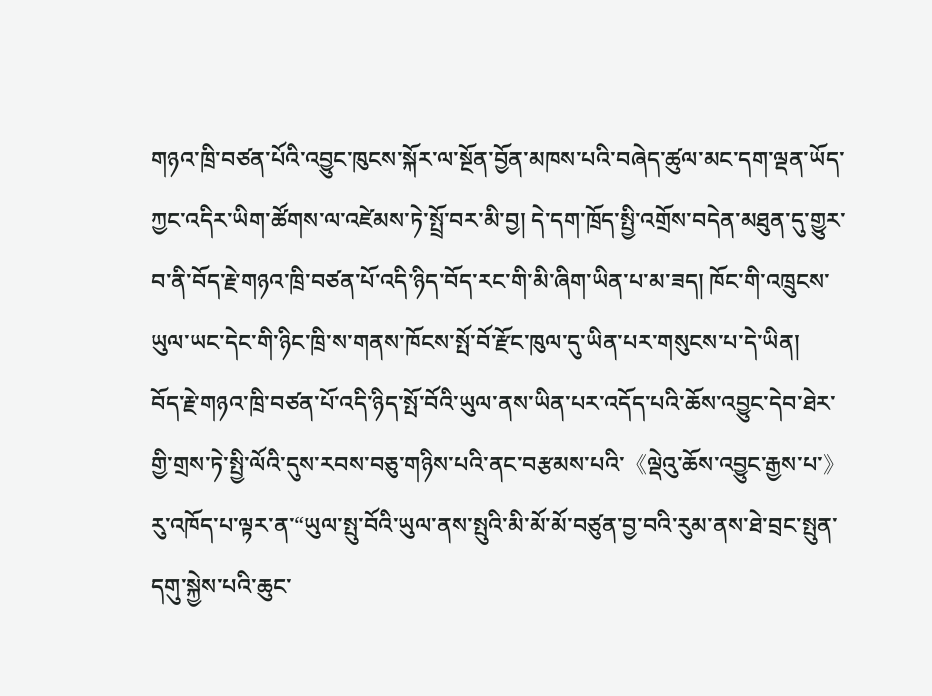གཉའ་ཁྲི་བཙན་པོའི་འབྱུང་ཁུངས་སྐོར་ལ་སྔོན་བྱོན་མཁས་པའི་བཞེད་ཚུལ་མང་དག་ལྡན་ཡོད་ཀྱང་འདིར་ཡིག་ཚོགས་ལ་འཛེམས་ཏེ་སྤྲོ་བར་མི་བྱ། དེ་དག་ཁྲོད་སྤྱི་འགྲོས་བདེན་མཐུན་དུ་གྱུར་བ་ནི་བོད་རྗེ་གཉའ་ཁྲི་བཙན་པོ་འདི་ཉིད་བོད་རང་གི་མི་ཞིག་ཡིན་པ་མ་ཟད། ཁོང་གི་འཁྲུངས་ཡུལ་ཡང་དེང་གི་ཉིང་ཁྲི་ས་གནས་ཁོངས་སྤོ་བོ་རྫོང་ཁུལ་དུ་ཡིན་པར་གསུངས་པ་དེ་ཡིན།
བོད་རྗེ་གཉའ་ཁྲི་བཙན་པོ་འདི་ཉིད་སྤོ་བོའི་ཡུལ་ནས་ཡིན་པར་འདོད་པའི་ཆོས་འབྱུང་དེབ་ཐེར་གྱི་གྲས་ཏེ་སྤྱི་ལོའི་དུས་རབས་བཅུ་གཉིས་པའི་ནང་བརྩམས་པའི་《ལྡེའུ་ཆོས་འབྱུང་རྒྱས་པ་》རུ་འཁོད་པ་ལྟར་ན་“ཡུལ་སྤུ་བོའི་ཡུལ་ནས་སྤུའི་མི་མོ་མོ་བཙུན་བྱ་བའི་རུམ་ནས་ཐེ་བྲང་སྤུན་དགུ་སྐྱེས་པའི་ཆུང་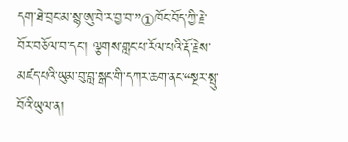དག་ཐེ་བྲང་མ་སྙ་ཨུ་བེ་ར་བྱ་བ་”①ཁོང་བོད་ཀྱི་རྗེ་བོར་བཅོལ་བ་དང་། ལྕགས་གླང་པ་རོལ་པའི་རྡོ་རྗེས་མཛད་པའི་ཡུམ་བུ་བླ་སྒང་གི་དཀར་ཆག་ནང་“སྔར་སྤུ་བོའི་ཡུལ་ན།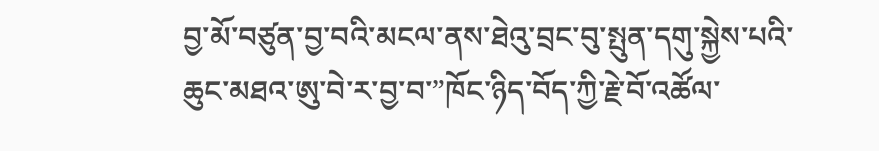བྱ་མོ་བཙུན་བྱ་བའི་མངལ་ནས་ཐེའུ་བྲང་བུ་སྤུན་དགུ་སྐྱེས་པའི་ཆུང་མཐའ་ཨུ་བེ་ར་བྱ་བ་”ཁོང་ཉིད་བོད་ཀྱི་རྗེ་བོ་འཚོལ་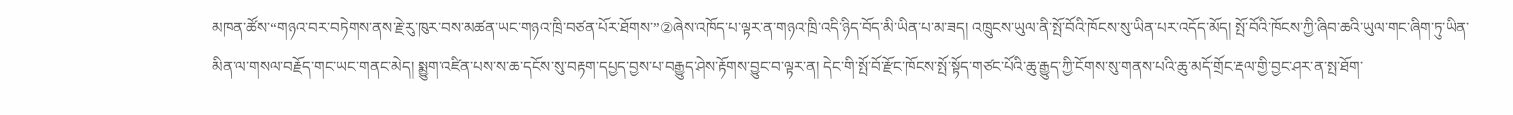མཁན་ཚོས་“གཉའ་བར་བཏེགས་ནས་རྗེ་རུ་ཁུར་བས་མཚན་ཡང་གཉའ་ཁྲི་བཙན་པོར་ཐོགས་”②ཞེས་འཁོད་པ་ལྟར་ན་གཉའ་ཁྲི་འདི་ཉིད་བོད་མི་ཡིན་པ་མ་ཟད། འཁྲུངས་ཡུལ་ནི་སྤོ་བོའི་ཁོངས་སུ་ཡིན་པར་འདོད་མོད། སྤོ་བོའི་ཁོངས་ཀྱི་ཞིབ་ཆའི་ཡུལ་གང་ཞིག་ཏུ་ཡིན་མིན་ལ་གསལ་བརྗོད་གང་ཡང་གནང་མེད། སྨྱུག་འཛིན་པས་ས་ཆ་དངོས་སུ་བརྟག་དཔྱད་བྱས་པ་བརྒྱུད་ཤེས་རྟོགས་བྱུང་བ་ལྟར་ན། དེང་གི་སྤོ་བོ་རྫོང་ཁོངས་སྤོ་སྟོད་གཙང་པོའི་ཆུ་རྒྱུད་ཀྱི་ངོགས་སུ་གནས་པའི་ཆུ་མདོ་གྲོང་རྡལ་གྱི་བྱང་ཤར་ན་སྤ་ཐོག་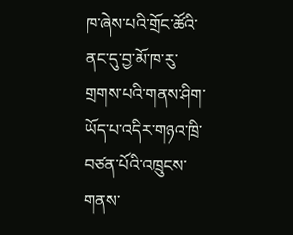ཁ་ཞེས་པའི་གྲོང་ཚོའི་ནང་དུ་བྱ་མོ་ཁ་རུ་གྲགས་པའི་གནས་ཤིག་ཡོད་པ་འདིར་གཉའ་ཁྲི་བཙན་པོའི་འཁྲུངས་གནས་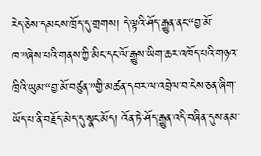རེད་ཅེས་དམངས་ཁྲོད་དུ་གྲགས། དེ་ལྟའི་ཤོད་རྒྱུན་ནང་“བྱ་མོ་ཁ་”ཞེས་པའི་གནས་ཀྱི་མིང་དང་ལོ་རྒྱུས་ཡིག་ཆར་འཁོད་པའི་གཉའ་ཁྲིའི་ཡུམ་“བྱ་མོ་བཙུན་”གྱི་མཚན་དབར་ལ་འབྲེལ་བ་ངེས་ཅན་ཞིག་ཡོད་པ་ནི་བརྗོད་མེད་དུ་སྣང་མོད། འོན་ཏེ་ཤོད་རྒྱུན་འདི་བཞིན་དུས་ནམ་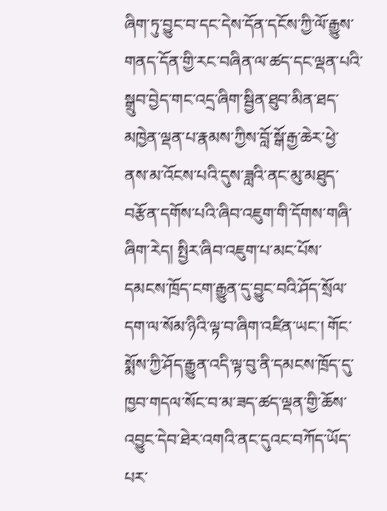ཞིག་ཏུ་བྱུང་བ་དང་དེས་དོན་དངོས་ཀྱི་ལོ་རྒྱུས་གནད་དོན་གྱི་རང་བཞིན་ལ་ཚད་དང་ལྡན་པའི་སྒྲུབ་བྱེད་གང་འདྲ་ཞིག་སྦྱིན་ཐུབ་མིན་ཐད་མཁྱེན་ལྡན་པ་རྣམས་ཀྱིས་བློ་སྒོ་རྒྱ་ཆེར་ཕྱེ་ནས་མ་འོངས་པའི་དུས་ཟླའི་ནང་མུ་མཐུད་བརྩོན་དགོས་པའི་ཞིབ་འཇུག་གི་དོགས་གཞི་ཞིག་རེད། སྤྱིར་ཞིབ་འཇུག་པ་མང་པོས་དམངས་ཁྲོད་ངག་རྒྱུན་དུ་བྱུང་བའི་ཤོད་སྲོལ་དག་ལ་སོམ་ཉིའི་ལྟ་བ་ཞིག་འཛིན་ཡང་། གོང་སྨོས་ཀྱི་ཤོད་རྒྱུན་འདི་ལྟ་བུ་ནི་དམངས་ཁྲོད་དུ་ཁྱབ་གདལ་སོང་བ་མ་ཟད་ཚད་ལྡན་གྱི་ཆོས་འབྱུང་དེབ་ཐེར་འགའི་ནང་དུའང་བཀོད་ཡོད་པར་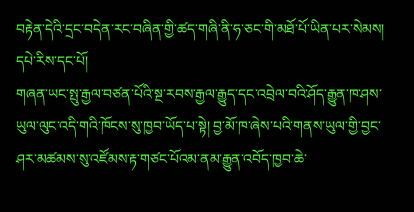བརྟེན་དེའི་དྲང་བདེན་རང་བཞིན་གྱི་ཚད་གཞི་ནི་ཧ་ཅང་གི་མཐོ་པོ་ཡིན་པར་སེམས།
དཔེ་རིས་དང་པོ།
གཞན་ཡང་སྤུ་རྒྱལ་བཙན་པོའི་སྔ་རབས་རྒྱལ་རྒྱུད་དང་འབྲེལ་བའི་ཤོད་རྒྱུན་ཁ་ཤས་ཡུལ་ལུང་འདི་གའི་ཁོངས་སུ་ཁྱབ་ཡོད་པ་སྟེ། བྱ་མོ་ཁ་ཞེས་པའི་གནས་ཡུལ་གྱི་བྱང་ཤར་མཚམས་སུ་འཛོམས་རྟ་གཙང་པོའམ་ནམ་རྒྱུན་འབོད་ཁྱབ་ཆེ་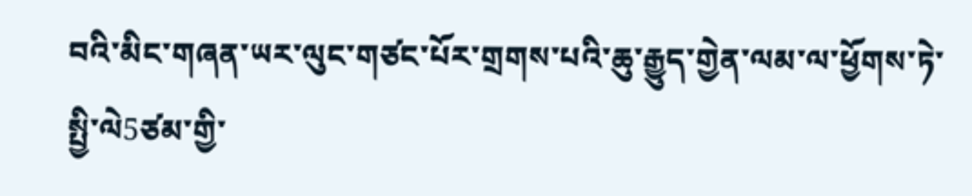བའི་མིང་གཞན་ཡར་ལུང་གཙང་པོར་གྲགས་པའི་ཆུ་རྒྱུད་གྱེན་ལམ་ལ་ཕྱོགས་ཏེ་སྤྱི་ལེ5ཙམ་གྱི་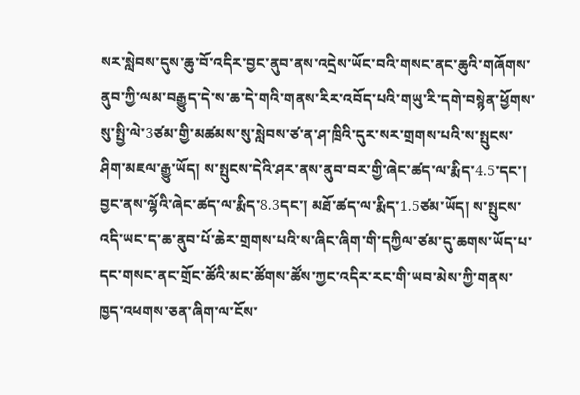སར་སླེབས་དུས་ཆུ་བོ་འདིར་བྱང་ནུབ་ནས་འདྲེས་ཡོང་བའི་གསང་ནང་ཆུའི་གཞོགས་ནུབ་ཀྱི་ལམ་བརྒྱུད་དེ་ས་ཆ་དེ་གའི་གནས་རིར་འབོད་པའི་གཡུ་རི་དགེ་བསྙེན་ཕྱོགས་སུ་སྤྱི་ལེ་3ཙམ་གྱི་མཚམས་སུ་སླེབས་ཙ་ན་ཤ་ཁྲིའི་དུར་སར་གྲགས་པའི་ས་སྤུངས་ཤིག་མཇལ་རྒྱུ་ཡོད། ས་སྤུངས་དེའི་ཤར་ནས་ནུབ་བར་གྱི་ཞེང་ཚད་ལ་རྨིད་4.5་དང་། བྱང་ནས་ལྷོའི་ཞེང་ཚད་ལ་རྨིད་8.3དང་། མཐོ་ཚད་ལ་རྨིད་1.5ཙམ་ཡོད། ས་སྤུངས་འདི་ཡང་ད་ཆ་ནུབ་པོ་ཆེར་གྲགས་པའི་ས་ཞིང་ཞིག་གི་དཀྱིལ་ཙམ་དུ་ཆགས་ཡོད་པ་དང་གསང་ནང་གྲོང་ཚོའི་མང་ཚོགས་ཚོས་ཀྱང་འདིར་རང་གི་ཡབ་མེས་ཀྱི་གནས་ཁྱད་འཕགས་ཅན་ཞིག་ལ་ངོས་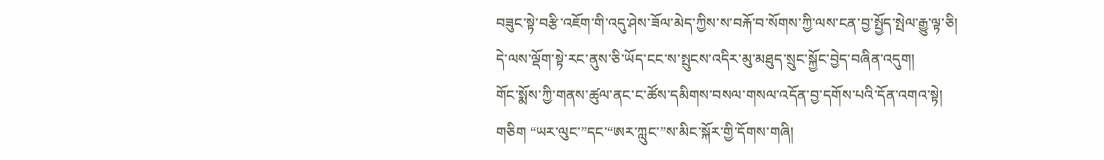བཟུང་སྟེ་བརྩི་འཇོག་གི་འདུ་ཤེས་ཟོལ་མེད་ཀྱིས་ས་བརྐོ་བ་སོགས་ཀྱི་ལས་ངན་བྱ་སྤྱོད་སྤེལ་རྒྱུ་ལྟ་ཅི། དེ་ལས་ལྡོག་སྟེ་རང་ནུས་ཅི་ཡོད་ངང་ས་སྤུངས་འདིར་མུ་མཐུད་སྲུང་སྐྱོང་བྱེད་བཞིན་འདུག།
གོང་སྨོས་ཀྱི་གནས་ཚུལ་ནང་ང་ཚོས་དམིགས་བསལ་གསལ་འདོན་བྱ་དགོས་པའི་དོན་འགའ་སྟེ།
གཅིག “ཡར་ལུང་”དང་“ཨར་ཀླུང་”ས་མིང་སྐོར་གྱི་དོགས་གཞི།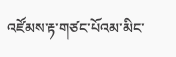འཛོམས་རྟ་གཙང་པོའམ་མིང་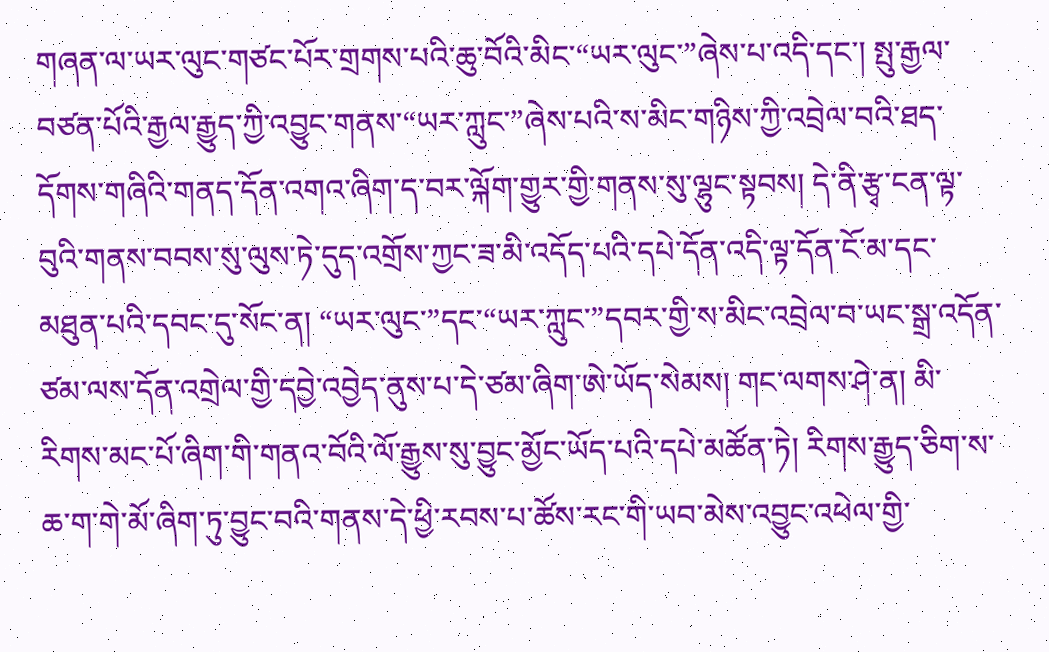གཞན་ལ་ཡར་ལུང་གཙང་པོར་གྲགས་པའི་ཆུ་བོའི་མིང་“ཡར་ལུང་”ཞེས་པ་འདི་དང་། སྤུ་རྒྱལ་བཙན་པོའི་རྒྱལ་རྒྱུད་ཀྱི་འབྱུང་གནས་“ཡར་ཀླུང་”ཞེས་པའི་ས་མིང་གཉིས་ཀྱི་འབྲེལ་བའི་ཐད་དོགས་གཞིའི་གནད་དོན་འགའ་ཞིག་ད་བར་ལྐོག་གྱུར་གྱི་གནས་སུ་ལྷུང་སྟབས། དེ་ནི་རྩྭ་ངན་ལྟ་བུའི་གནས་བབས་སུ་ལུས་ཏེ་དུད་འགྲོས་ཀྱང་ཟ་མི་འདོད་པའི་དཔེ་དོན་འདི་ལྟ་དོན་ངོ་མ་དང་མཐུན་པའི་དབང་དུ་སོང་ན། “ཡར་ལུང་”དང་“ཡར་ཀླུང་”དབར་གྱི་ས་མིང་འབྲེལ་བ་ཡང་སྒྲ་འདོན་ཙམ་ལས་དོན་འགྲེལ་གྱི་དབྱེ་འབྱེད་ནུས་པ་དེ་ཙམ་ཞིག་ཨེ་ཡོད་སེམས། གང་ལགས་ཤེ་ན། མི་རིགས་མང་པོ་ཞིག་གི་གནའ་བོའི་ལོ་རྒྱུས་སུ་བྱུང་མྱོང་ཡོད་པའི་དཔེ་མཚོན་ཏེ། རིགས་རྒྱུད་ཅིག་ས་ཆ་ག་གེ་མོ་ཞིག་ཏུ་བྱུང་བའི་གནས་དེ་ཕྱི་རབས་པ་ཚོས་རང་གི་ཡབ་མེས་འབྱུང་འཕེལ་གྱི་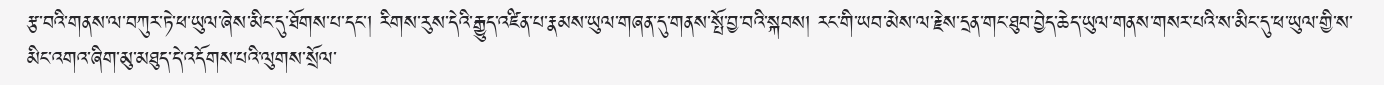རྩ་བའི་གནས་ལ་བཀུར་ཏེ་ཕ་ཡུལ་ཞེས་མིང་དུ་ཐོགས་པ་དང་། རིགས་རུས་དེའི་རྒྱུད་འཛིན་པ་རྣམས་ཡུལ་གཞན་དུ་གནས་སྤོ་བྱ་བའི་སྐབས། རང་གི་ཡབ་མེས་ལ་རྗེས་དྲན་གང་ཐུབ་བྱེད་ཆེད་ཡུལ་གནས་གསར་པའི་ས་མིང་དུ་ཕ་ཡུལ་གྱི་ས་མིང་འགའ་ཞིག་མུ་མཐུད་དེ་འདོགས་པའི་ལུགས་སྲོལ་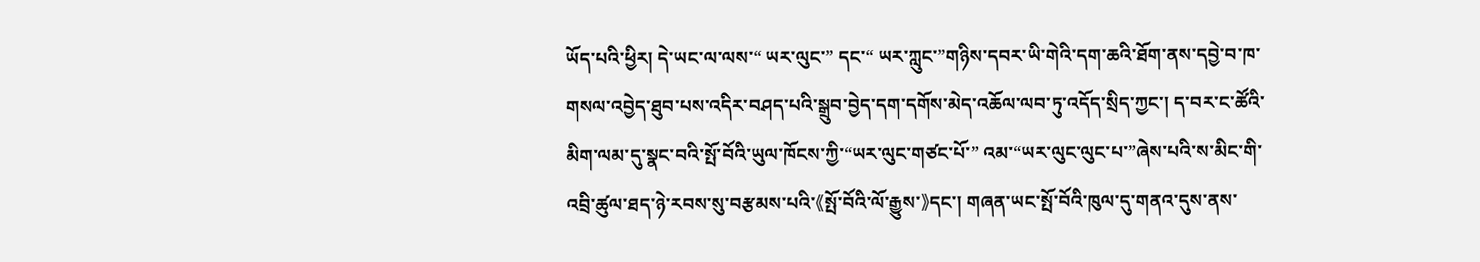ཡོད་པའི་ཕྱིར། དེ་ཡང་ལ་ལས་“ ཡར་ལུང་” དང་“ ཡར་ཀླུང་”གཉིས་དབར་ཡི་གེའི་དག་ཆའི་ཐོག་ནས་དབྱེ་བ་ཁ་གསལ་འབྱེད་ཐུབ་པས་འདིར་བཤད་པའི་སྒྲུབ་བྱེད་དག་དགོས་མེད་འཆོལ་ལབ་ཏུ་འདོད་སྲིད་ཀྱང་། ད་བར་ང་ཚོའི་མིག་ལམ་དུ་སྣང་བའི་སྤོ་བོའི་ཡུལ་ཁོངས་ཀྱི་“ཡར་ལུང་གཙང་པོ་” འམ་“ཡར་ལུང་ལུང་པ་”ཞེས་པའི་ས་མིང་གི་འབྲི་ཚུལ་ཐད་ཉེ་རབས་སུ་བརྩམས་པའི་《སྤོ་བོའི་ལོ་རྒྱུས་》དང་། གཞན་ཡང་སྤོ་བོའི་ཁུལ་དུ་གནའ་དུས་ནས་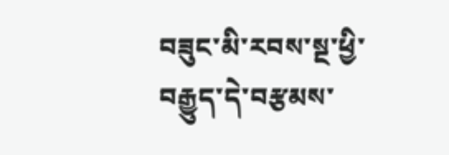བཟུང་མི་རབས་སྔ་ཕྱི་བརྒྱུད་དེ་བརྩམས་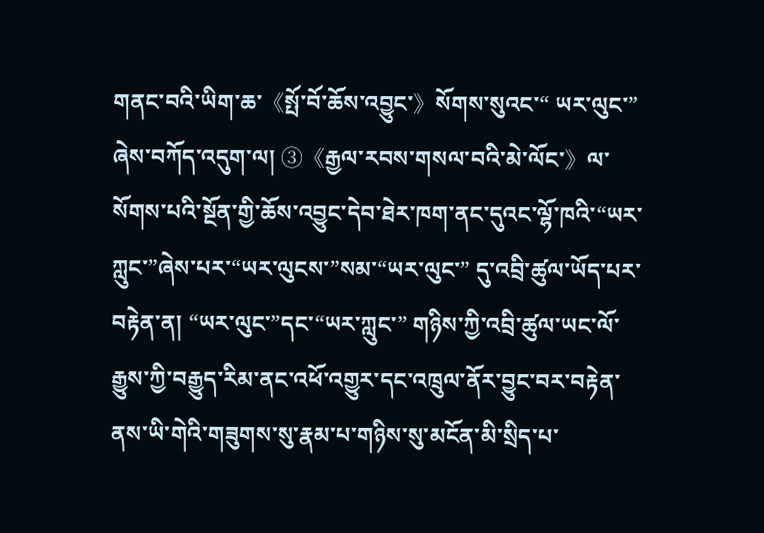གནང་བའི་ཡིག་ཆ་《སྤོ་བོ་ཆོས་འབྱུང་》སོགས་སུའང་“ ཡར་ལུང་” ཞེས་བཀོད་འདུག་ལ། ③《རྒྱལ་རབས་གསལ་བའི་མེ་ལོང་》ལ་སོགས་པའི་སྔོན་གྱི་ཆོས་འབྱུང་དེབ་ཐེར་ཁག་ནང་དུའང་ལྷོ་ཁའི་“ཡར་ཀླུང་”ཞེས་པར་“ཡར་ལུངས་”སམ་“ཡར་ལུང་” དུ་འབྲི་ཚུལ་ཡོད་པར་བརྟེན་ན། “ཡར་ལུང་”དང་“ཡར་ཀླུང་” གཉིས་ཀྱི་འབྲི་ཚུལ་ཡང་ལོ་རྒྱུས་ཀྱི་བརྒྱུད་རིམ་ནང་འཕོ་འགྱུར་དང་འཁྲུལ་ནོར་བྱུང་བར་བརྟེན་ནས་ཡི་གེའི་གཟུགས་སུ་རྣམ་པ་གཉིས་སུ་མངོན་མི་སྲིད་པ་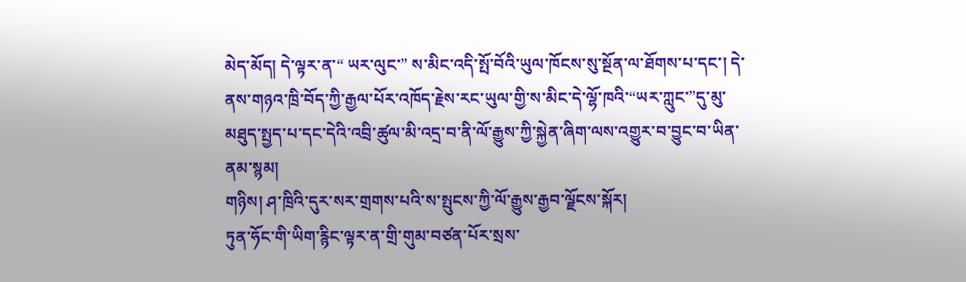མེད་མོད། དེ་ལྟར་ན་“ ཡར་ལུང་” ས་མིང་འདི་སྤོ་བོའི་ཡུལ་ཁོངས་སུ་སྔོན་ལ་ཐོགས་པ་དང་། དེ་ནས་གཉའ་ཁྲི་བོད་ཀྱི་རྒྱལ་པོར་འཁོད་རྗེས་རང་ཡུལ་གྱི་ས་མིང་དེ་ལྷོ་ཁའི་“ཡར་ཀླུང་”དུ་མུ་མཐུད་སྤྱད་པ་དང་དེའི་འབྲི་ཚུལ་མི་འདྲ་བ་ནི་ལོ་རྒྱུས་ཀྱི་སྐྱེན་ཞིག་ལས་འགྱུར་བ་བྱུང་བ་ཡིན་ནམ་སྙམ།
གཉིས། ཤ་ཁྲིའི་དུར་སར་གྲགས་པའི་ས་སྤུངས་ཀྱི་ལོ་རྒྱུས་རྒྱབ་ལྗོངས་སྐོར།
ཏུན་ཧོང་གི་ཡིག་རྙིང་ལྟར་ན་གྲི་གུམ་བཙན་པོར་སྲས་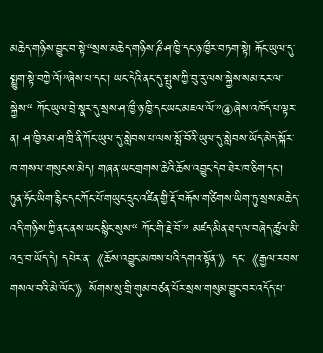མཆེད་གཉིས་བྱུང་བ་སྟེ་“སྲས་མཆེད་གཉིས་ཎྀ་ཤ་ཁྱི་དང་ཉ་ཁྱྀར་བཏག་སྟེ། རྐོང་ཡུལ་དུ་སྤྱུག་སྟེ་བཀྱེ་འོ།”ཞེས་པ་དང་། ཡང་དེའི་ནང་དུ་སྤུས་ཀྱི་བུ་རུ་ལས་སྐྱེས་སམ་ངར་ལ་སྐྱེས་“ ཀོང་ཡུལ་བྲེ་སྣར་དུ་སྲས་ཤ་ཁྱྀ་ཉ་ཁྱི་དང་ཡང་མཇལ་ལོ་”④ཞེས་འཁོད་པ་ལྟར་ན། ཤ་ཁྱིའམ་ཤ་ཁྲི་ནི་ཀོང་ཡུལ་དུ་སླེབས་པ་ལས་སྤོ་བོའི་ཡུལ་དུ་སླེབས་ཡོད་མེད་སྐོར་ཁ་གསལ་གསུངས་མེད། གཞན་ཡང་གྲགས་ཆེའི་ཆོས་འབྱུང་དེབ་ཐེར་ཁ་ཅིག་དང་། ཏུན་ཧོང་ཡིག་རྙིང་དང་ཀོང་པོ་གཡུང་དྲུང་འཛིན་གྱི་རྡོ་བརྐོས་གཙིགས་ཡིག་ཏུ་སྲས་མཆེད་འདི་གཉིས་ཀྱི་ནང་ནས་ཡང་སྙིང་སུས་“ ཀོང་གི་རྗེ་བོ་” མཛད་མིན་ཐད་ལ་བཞེད་ཚུལ་མི་འདྲ་བ་ཡོད་དེ། དཔེར་ན་《ཆོས་འབྱུང་མཁས་པའི་དགའ་སྟོན་》དང་《རྒྱལ་རབས་གསལ་བའི་མེ་ལོང་》སོགས་སུ་གྲི་གུམ་བཙན་པོར་སྲས་གསུམ་བྱུང་བར་འདོད་པ་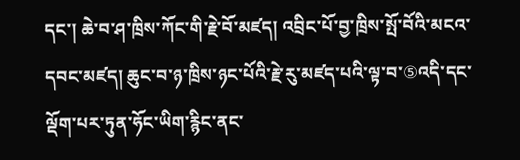དང་། ཆེ་བ་ཤ་ཁྲིས་ཀོང་གི་རྗེ་བོ་མཛད། འབྲིང་པོ་བྱ་ཁྲིས་སྤོ་བོའི་མངའ་དབང་མཛད། ཆུང་བ་ཉ་ཁྲིས་ཉང་པོའི་རྗེ་རུ་མཛད་པའི་ལྟ་བ་⑤འདི་དང་ལྡོག་པར་ཏུན་ཧོང་ཡིག་རྙིང་ནང་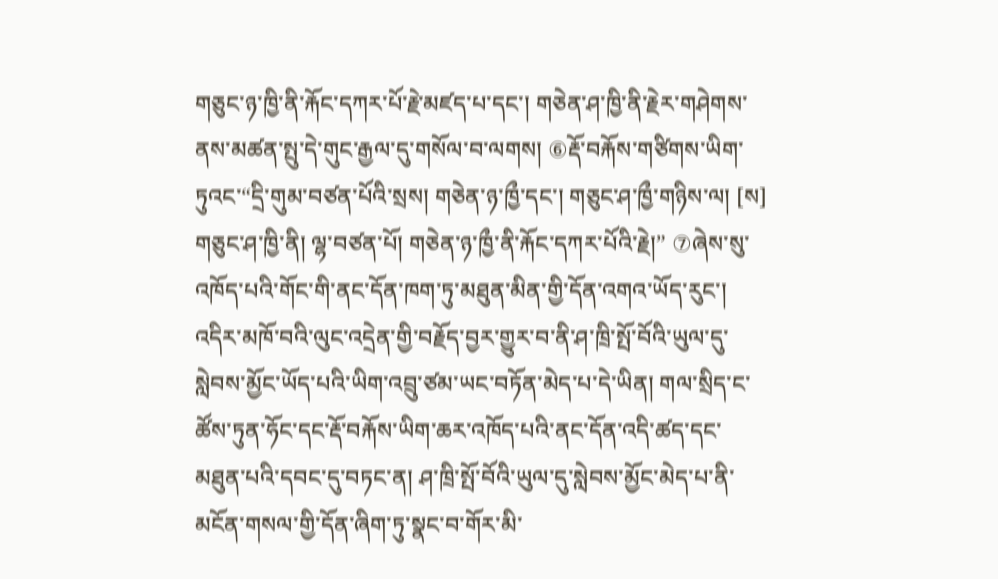གཅུང་ཉ་ཁྱི་ནི་རྐོང་དཀར་པོ་རྗེ་མཛད་པ་དང་། གཅེན་ཤ་ཁྱི་ནི་རྗེར་གཤེགས་ནས་མཚན་སྤུ་དེ་གུང་རྒྱལ་དུ་གསོལ་བ་ལགས། ⑥རྡོ་བརྐོས་གཙིགས་ཡིག་ཏུའང་“དྲི་གུམ་བཙན་པོའི་སྲས། གཅེན་ཉ་ཁྱྀ་དང་། གཅུང་ཤ་ཁྱྀ་གཉིས་ལ། [ས] གཅུང་ཤ་ཁྱི་ནི། ལྷ་བཙན་པོ། གཅེན་ཉ་ཁྱྀ་ནི་རྐོང་དཀར་པོའི་རྗེ།” ⑦ཞེས་སུ་འཁོད་པའི་གོང་གི་ནང་དོན་ཁག་ཏུ་མཐུན་མིན་གྱི་དོན་འགའ་ཡོད་རུང་། འདིར་མཁོ་བའི་ལུང་འདྲེན་གྱི་བརྗོད་བྱར་གྱུར་བ་ནི་ཤ་ཁྲི་སྤོ་བོའི་ཡུལ་དུ་སླེབས་མྱོང་ཡོད་པའི་ཡིག་འབྲུ་ཙམ་ཡང་བཏོན་མེད་པ་དེ་ཡིན། གལ་སྲིད་ང་ཚོས་ཏུན་ཧོང་དང་རྡོ་བརྐོས་ཡིག་ཆར་འཁོད་པའི་ནང་དོན་འདི་ཚད་དང་མཐུན་པའི་དབང་དུ་བཏང་ན། ཤ་ཁྲི་སྤོ་བོའི་ཡུལ་དུ་སླེབས་མྱོང་མེད་པ་ནི་མངོན་གསལ་གྱི་དོན་ཞིག་ཏུ་སྣང་བ་གོར་མི་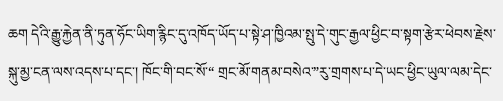ཆག དེའི་རྒྱུ་རྐྱེན་ནི་ཏུན་ཧོང་ཡིག་རྙིང་དུ་འཁོད་ཡོད་པ་སྟེ་ཤ་ཁྱིའམ་སྤུ་དེ་གུང་རྒྱལ་ཕྱིང་བ་སྟག་རྩེར་ཕེབས་རྗེས་སྐུ་མྱ་ངན་ལས་འདས་པ་དང་། ཁོང་གི་བང་སོ་“ གྲང་མོ་གནམ་བསེའ་”རུ་གྲགས་པ་དེ་ཡང་ཕྱིང་ཡུལ་ལམ་དེང་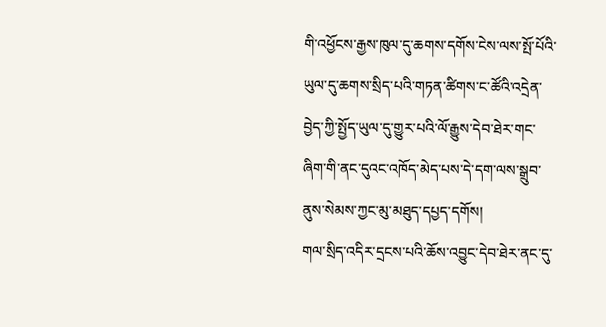གི་འཕྱོངས་རྒྱས་ཁུལ་དུ་ཆགས་དགོས་ངེས་ལས་སྤོ་པོའི་ཡུལ་དུ་ཆགས་སྲིད་པའི་གཏན་ཚིགས་ང་ཚོའི་འདྲེན་བྱེད་ཀྱི་སྤྱོད་ཡུལ་དུ་གྱུར་པའི་ལོ་རྒྱུས་དེབ་ཐེར་གང་ཞིག་གི་ནང་དུའང་འཁོད་མེད་པས་དེ་དག་ལས་སྒྲུབ་ནུས་སེམས་ཀྱང་མུ་མཐུད་དཔྱད་དགོས།
གལ་སྲིད་འདིར་དྲངས་པའི་ཆོས་འབྱུང་དེབ་ཐེར་ནང་དུ་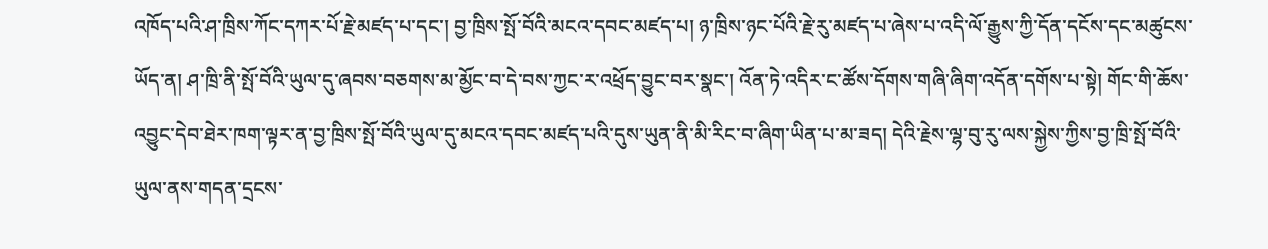འཁོད་པའི་ཤ་ཁྲིས་ཀོང་དཀར་པོ་རྗེ་མཛད་པ་དང་། བྱ་ཁྲིས་སྤོ་བོའི་མངའ་དབང་མཛད་པ། ཉ་ཁྲིས་ཉང་པོའི་རྗེ་རུ་མཛད་པ་ཞེས་པ་འདི་ལོ་རྒྱུས་ཀྱི་དོན་དངོས་དང་མཚུངས་ཡོད་ན། ཤ་ཁྲི་ནི་སྤོ་བོའི་ཡུལ་དུ་ཞབས་བཅགས་མ་མྱོང་བ་དེ་བས་ཀྱང་ར་འཕྲོད་བྱུང་བར་སྣང་། འོན་ཏེ་འདིར་ང་ཚོས་དོགས་གཞི་ཞིག་འདོན་དགོས་པ་སྟེ། གོང་གི་ཆོས་འབྱུང་དེབ་ཐེར་ཁག་ལྟར་ན་བྱ་ཁྲིས་སྤོ་བོའི་ཡུལ་དུ་མངའ་དབང་མཛད་པའི་དུས་ཡུན་ནི་མི་རིང་བ་ཞིག་ཡིན་པ་མ་ཟད། དེའི་རྗེས་ལྷ་བུ་རུ་ལས་སྐྱེས་ཀྱིས་བྱ་ཁྲི་སྤོ་བོའི་ཡུལ་ནས་གདན་དྲངས་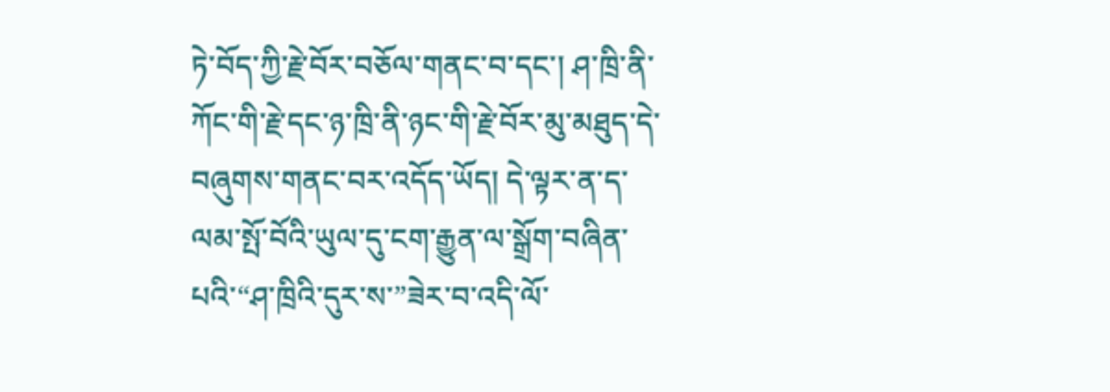ཏེ་བོད་ཀྱི་རྗེ་བོར་བཅོལ་གནང་བ་དང་། ཤ་ཁྲི་ནི་ཀོང་གི་རྗེ་དང་ཉ་ཁྲི་ནི་ཉང་གི་རྗེ་བོར་མུ་མཐུད་དེ་བཞུགས་གནང་བར་འདོད་ཡོད། དེ་ལྟར་ན་ད་ལམ་སྤོ་བོའི་ཡུལ་དུ་ངག་རྒྱུན་ལ་སྒྲོག་བཞིན་པའི་“ཤ་ཁྲིའི་དུར་ས་”ཟེར་བ་འདི་ལོ་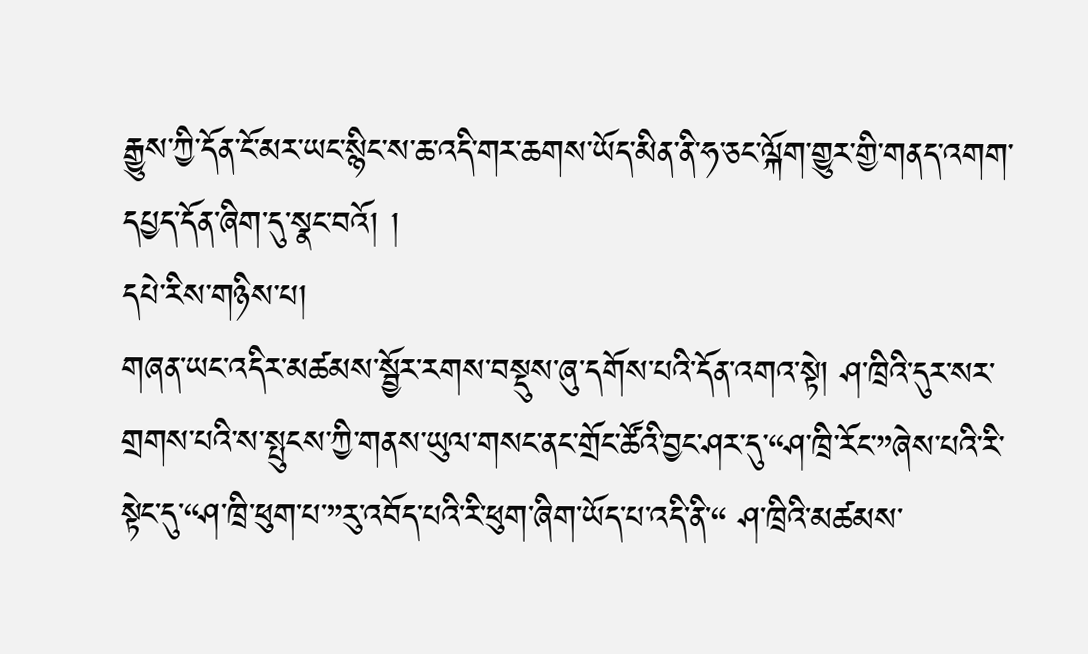རྒྱུས་ཀྱི་དོན་ངོ་མར་ཡང་སྙིང་ས་ཆ་འདི་གར་ཆགས་ཡོད་མིན་ནི་ཧ་ཅང་ལྐོག་གྱུར་གྱི་གནད་འགག་དཔྱད་དོན་ཞིག་དུ་སྣང་བའོ། །
དཔེ་རིས་གཉིས་པ།
གཞན་ཡང་འདིར་མཚམས་སྦྱོར་རགས་བསྡུས་ཞུ་དགོས་པའི་དོན་འགའ་སྟེ། ཤ་ཁྲིའི་དུར་སར་གྲགས་པའི་ས་སྤུངས་ཀྱི་གནས་ཡུལ་གསང་ནང་གྲོང་ཚོའི་བྱང་ཤར་དུ་“ཤ་ཁྲི་རོང་”ཞེས་པའི་རི་སྟེང་དུ་“ཤ་ཁྲི་ཕུག་པ་”རུ་འབོད་པའི་རི་ཕུག་ཞིག་ཡོད་པ་འདི་ནི་“ ཤ་ཁྲིའི་མཚམས་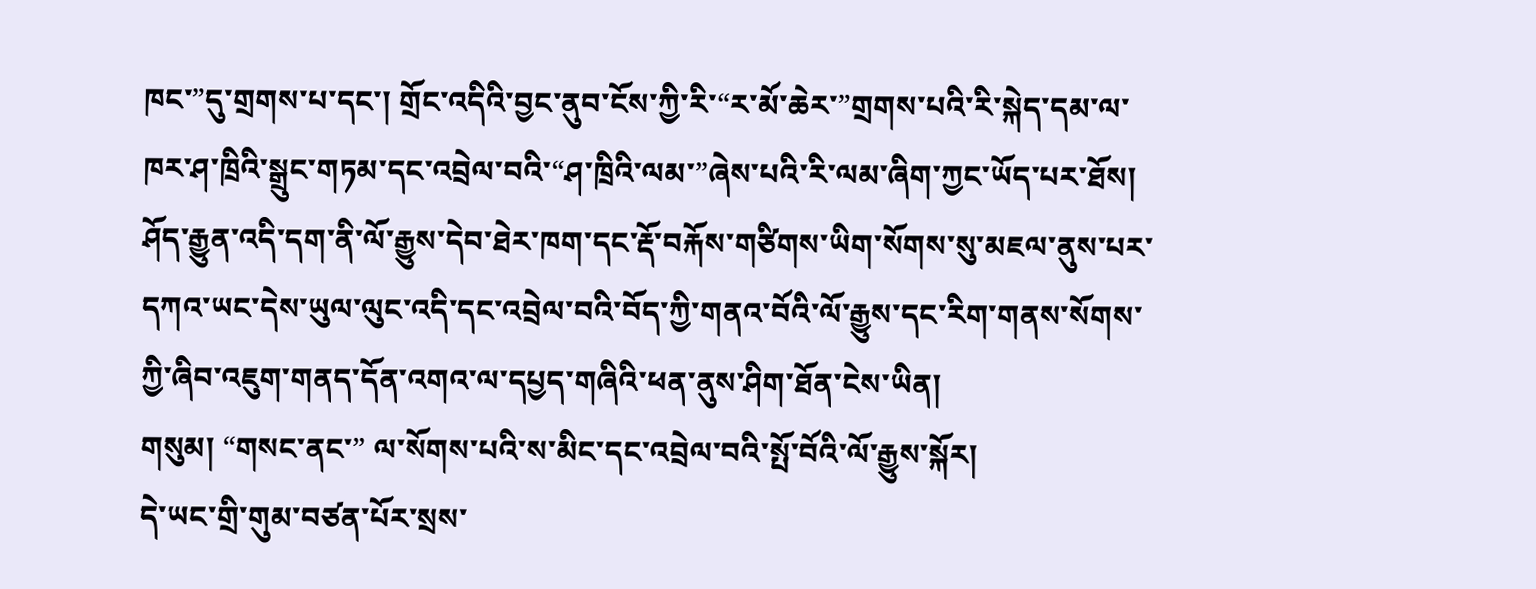ཁང་”དུ་གྲགས་པ་དང་། གྲོང་འདིའི་བྱང་ནུབ་ངོས་ཀྱི་རི་“ར་མོ་ཆེར་”གྲགས་པའི་རི་སྐེད་དམ་ལ་ཁར་ཤ་ཁྲིའི་སྒྲུང་གཏམ་དང་འབྲེལ་བའི་“ཤ་ཁྲིའི་ལམ་”ཞེས་པའི་རི་ལམ་ཞིག་ཀྱང་ཡོད་པར་ཐོས། ཤོད་རྒྱུན་འདི་དག་ནི་ལོ་རྒྱུས་དེབ་ཐེར་ཁག་དང་རྡོ་བརྐོས་གཙིགས་ཡིག་སོགས་སུ་མཇལ་ནུས་པར་དཀའ་ཡང་དེས་ཡུལ་ལུང་འདི་དང་འབྲེལ་བའི་བོད་ཀྱི་གནའ་བོའི་ལོ་རྒྱུས་དང་རིག་གནས་སོགས་ཀྱི་ཞིབ་འཇུག་གནད་དོན་འགའ་ལ་དཔྱད་གཞིའི་ཕན་ནུས་ཤིག་ཐོན་ངེས་ཡིན།
གསུམ། “གསང་ནང་” ལ་སོགས་པའི་ས་མིང་དང་འབྲེལ་བའི་སྤོ་བོའི་ལོ་རྒྱུས་སྐོར།
དེ་ཡང་གྲི་གུམ་བཙན་པོར་སྲས་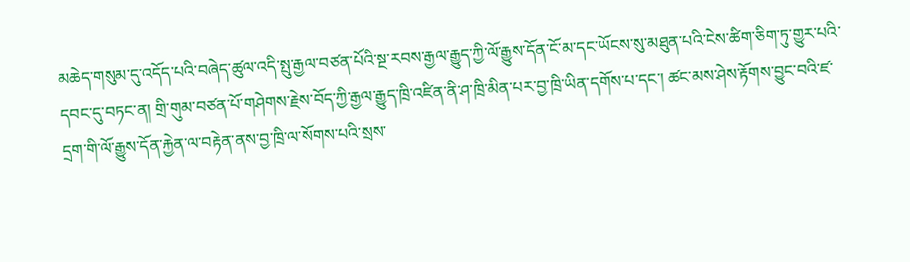མཆེད་གསུམ་དུ་འདོད་པའི་བཞེད་ཚུལ་འདི་སྤུ་རྒྱལ་བཙན་པོའི་སྔ་རབས་རྒྱལ་རྒྱུད་ཀྱི་ལོ་རྒྱུས་དོན་ངོ་མ་དང་ཡོངས་སུ་མཐུན་པའི་ངེས་ཚིག་ཅིག་ཏུ་གྱུར་པའི་དབང་དུ་བཏང་ན། གྲི་གུམ་བཙན་པོ་གཤེགས་རྗེས་བོད་ཀྱི་རྒྱལ་རྒྱུད་ཁྲི་འཛིན་ནི་ཤ་ཁྲི་མིན་པར་བྱ་ཁྲི་ཡིན་དགོས་པ་དང་། ཚང་མས་ཤེས་རྟོགས་བྱུང་བའི་ཛ་དྲག་གི་ལོ་རྒྱུས་དོན་རྐྱེན་ལ་བརྟེན་ནས་བྱ་ཁྲི་ལ་སོགས་པའི་སྲས་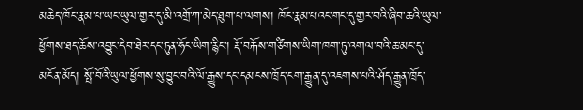མཆེད་ཁོང་རྣམ་པ་ཡང་ཡུལ་གྱར་དུ་མི་འགྲོ་ཀ་མེད་ཐུག་པ་ལགས། ཁོང་རྣམ་པའང་གང་དུ་གྱར་བའི་ཞིབ་ཆའི་ཡུལ་ཕྱོགས་ཐད་ཆོས་འབྱུང་དེབ་ཐེར་དང་ཏུན་ཧོང་ཡིག་རྙིང་། རྡོ་བརྐོས་གཙིགས་ཡིག་ཁག་ཏུ་འགལ་བའི་ཆ་མང་དུ་མངོན་མོད། སྤོ་བོའི་ཡུལ་ཕྱོགས་སུ་བྱུང་བའི་ལོ་རྒྱུས་དང་དམངས་ཁྲོད་ངག་རྒྱུན་དུ་འཇགས་པའི་ཤོད་རྒྱུན་ཁྲོད་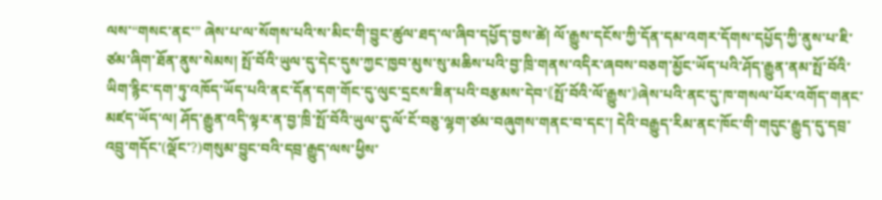ལས་“གསང་ནང་” ཞེས་པ་ལ་སོགས་པའི་ས་མིང་གི་བྱུང་ཚུལ་ཐད་ལ་ཞིབ་དཔྱོད་བྱས་ཚེ། ལོ་རྒྱུས་དངོས་ཀྱི་དོན་དམ་འགར་དོགས་དཔྱོད་ཀྱི་ནུས་པ་ཇི་ཙམ་ཞིག་ཐོན་ནུས་སེམས། སྤོ་བོའི་ཡུལ་དུ་དེང་དུས་ཀྱང་ཁྱབ་མུས་སུ་མཆིས་པའི་བྱ་ཁྲི་གནས་འདིར་ཞབས་བཅག་མྱོང་ཡོད་པའི་ཤོད་རྒྱུན་ནམ་སྤོ་བོའི་ཡིག་རྙིང་དག་ཏུ་འཁོད་ཡོད་པའི་ནང་དོན་དག་གོང་དུ་ལུང་དྲངས་ཟིན་པའི་བརྩམས་དེབ་《སྤོ་བོའི་ལོ་རྒྱུས་》ཞེས་པའི་ནང་དུ་ཁ་གསལ་པོར་འགོད་གནང་མཛད་ཡོད་ལ། ཤོད་རྒྱུན་འདི་ལྟར་ན་བྱ་ཁྲི་སྤོ་བོའི་ཡུལ་དུ་ལོ་ངོ་བཅུ་ལྷག་ཙམ་བཞུགས་གནང་བ་དང་། དེའི་བརྒྱུད་རིམ་ནང་ཁོང་གི་གདུང་རྒྱུད་དུ་དབྲ་འབྲུ་གདོང་(ལྡོང་?)གསུམ་བྱུང་བའི་དབྲ་རྒྱུད་ལས་ཕྱིས་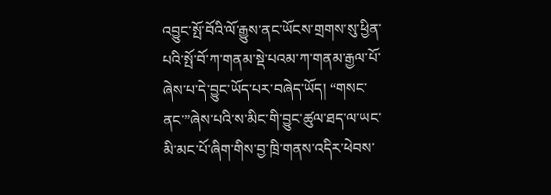འབྱུང་སྤོ་བོའི་ལོ་རྒྱུས་ནང་ཡོངས་གྲགས་སུ་ཕྱིན་པའི་སྤོ་བོ་ཀ་གནམ་སྡེ་པའམ་ཀ་གནམ་རྒྱལ་པོ་ཞེས་པ་དེ་བྱུང་ཡོད་པར་བཞེད་ཡོད། “གསང་ནང་”ཞེས་པའི་ས་མིང་གི་བྱུང་ཚུལ་ཐད་ལ་ཡང་མི་མང་པོ་ཞིག་གིས་བྱ་ཁྲི་གནས་འདིར་ཕེབས་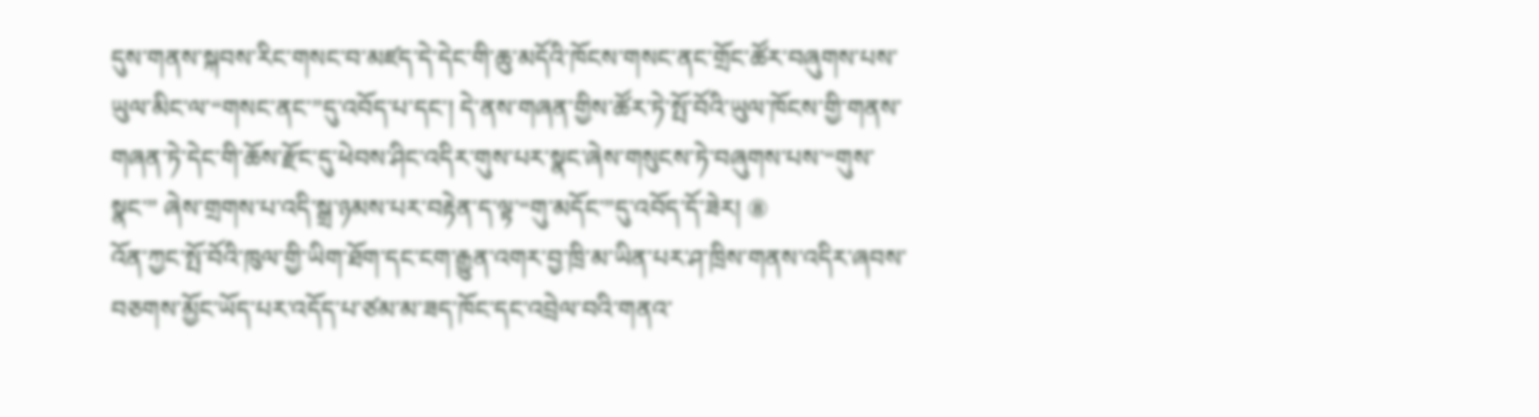དུས་གནས་སྐབས་རིང་གསང་བ་མཛད་དེ་དེང་གི་ཆུ་མདོའི་ཁོངས་གསང་ནང་གྲོང་ཚོར་བཞུགས་པས་ཡུལ་མིང་ལ་“གསང་ནང་”དུ་འབོད་པ་དང་། དེ་ནས་གཞན་གྱིས་ཚོར་ཏེ་སྤོ་བོའི་ཡུལ་ཁོངས་གྱི་གནས་གཞན་ཏེ་དེང་གི་ཆོས་རྫོང་དུ་ཕེབས་ཤིང་འདིར་གུས་པར་སྣང་ཞེས་གསུངས་ཏེ་བཞུགས་པས་“གུས་སྣང་” ཞེས་གྲགས་པ་འདི་སྒྲ་ཉམས་པར་བརྟེན་ད་ལྟ་“གུ་མདོང་”དུ་འབོད་དོ་ཟེར། ⑧
འོན་ཀྱང་སྤོ་བོའི་ཁུལ་གྱི་ཡིག་ཐོག་དང་ངག་རྒྱུན་འགར་བྱ་ཁྲི་མ་ཡིན་པར་ཤ་ཁྲིས་གནས་འདིར་ཞབས་བཅགས་མྱོང་ཡོད་པར་འདོད་པ་ཙམ་མ་ཟད་ཁོང་དང་འབྲེལ་བའི་གནའ་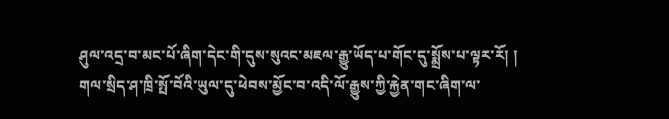ཤུལ་འདྲ་བ་མང་པོ་ཞིག་དེང་གི་དུས་སུའང་མཇལ་རྒྱུ་ཡོད་པ་གོང་དུ་སྨྲོས་པ་ལྟར་རོ། །
གལ་སྲིད་ཤ་ཁྲི་སྤོ་བོའི་ཡུལ་དུ་ཕེབས་མྱོང་བ་འདི་ལོ་རྒྱུས་ཀྱི་རྐྱེན་གང་ཞིག་ལ་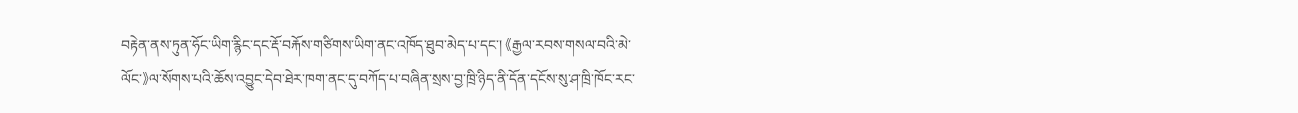བརྟེན་ནས་ཏུན་ཧོང་ཡིག་རྙིང་དང་རྡོ་བརྐོས་གཙིགས་ཡིག་ནང་འཁོད་ཐུབ་མེད་པ་དང་། 《རྒྱལ་རབས་གསལ་བའི་མེ་ལོང་》ལ་སོགས་པའི་ཆོས་འབྱུང་དེབ་ཐེར་ཁག་ནང་དུ་བཀོད་པ་བཞིན་སྲས་བྱ་ཁྲི་ཉིད་ནི་དོན་དངོས་སུ་ཤ་ཁྲི་ཁོང་རང་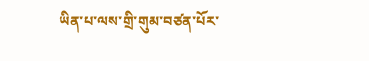ཡིན་པ་ལས་གྲི་གུམ་བཙན་པོར་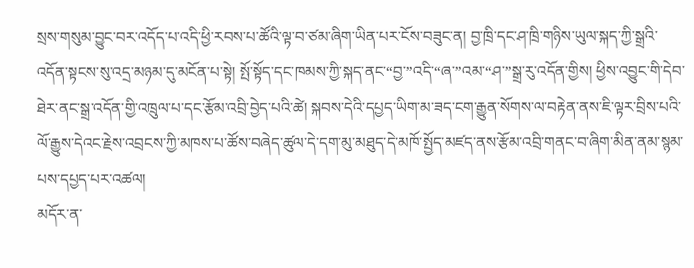སྲས་གསུམ་བྱུང་བར་འདོད་པ་འདི་ཕྱི་རབས་པ་ཚོའི་ལྟ་བ་ཙམ་ཞིག་ཡིན་པར་ངོས་བཟུང་ན། བྱ་ཁྲི་དང་ཤ་ཁྲི་གཉིས་ཡུལ་སྐད་ཀྱི་སྒྲའི་འདོན་སྟངས་སུ་འདྲ་མཉམ་དུ་མངོན་པ་སྟེ། སྤོ་སྟོད་དང་ཁམས་ཀྱི་སྐད་ནང་“བྱ་”འདི་“ཞ་”འམ་“ཤ་”སྒྲ་རུ་འདོན་གྱིས། ཕྱིས་འབྱུང་གི་དེབ་ཐེར་ནང་སྒྲ་འདོན་གྱི་འཁྲུལ་པ་དང་རྩོམ་འབྲི་བྱེད་པའི་ཚེ། སྐབས་དེའི་དཔྱད་ཡིག་མ་ཟད་ངག་རྒྱུན་སོགས་ལ་བརྟེན་ནས་ཇི་ལྟར་བྲིས་པའི་ལོ་རྒྱུས་དེའང་རྗེས་འབྲངས་ཀྱི་མཁས་པ་ཚོས་བཞེད་ཚུལ་དེ་དག་མུ་མཐུད་དེ་མཁོ་སྤྱོད་མཛད་ནས་རྩོམ་འབྲི་གནང་བ་ཞིག་མིན་ནམ་སྙམ་པས་དཔྱད་པར་འཚལ།
མདོར་ན་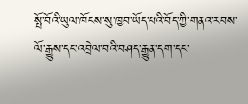སྤོ་བོའི་ཡུལ་ཁོངས་སུ་ཁྱབ་ཡོད་པའི་བོད་ཀྱི་གནའ་རབས་ལོ་རྒྱུས་དང་འབྲེལ་བའི་བཤད་རྒྱུན་དག་དང་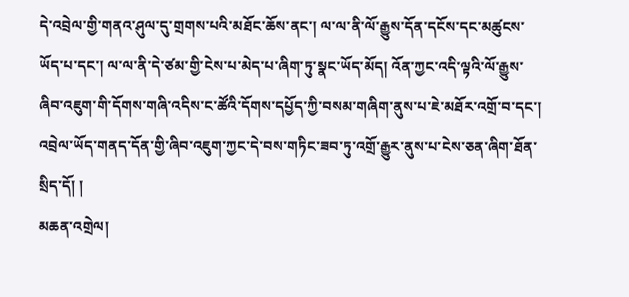དེ་འབྲེལ་གྱི་གནའ་ཤུལ་དུ་གྲགས་པའི་མཐོང་ཆོས་ནང་། ལ་ལ་ནི་ལོ་རྒྱུས་དོན་དངོས་དང་མཚུངས་ཡོད་པ་དང་། ལ་ལ་ནི་དེ་ཙམ་གྱི་ངེས་པ་མེད་པ་ཞིག་ཏུ་སྣང་ཡོད་མོད། འོན་ཀྱང་འདི་ལྟའི་ལོ་རྒྱུས་ཞིབ་འཇུག་གི་དོགས་གཞི་འདིས་ང་ཚོའི་དོགས་དཔྱོད་ཀྱི་བསམ་གཞིག་ནུས་པ་ཇེ་མཐོར་འགྲོ་བ་དང་། འབྲེལ་ཡོད་གནད་དོན་གྱི་ཞིབ་འཇུག་ཀྱང་དེ་བས་གཏིང་ཟབ་ཏུ་འགྲོ་རྒྱུར་ནུས་པ་ངེས་ཅན་ཞིག་ཐོན་སྲིད་དོ། །
མཆན་འགྲེལ།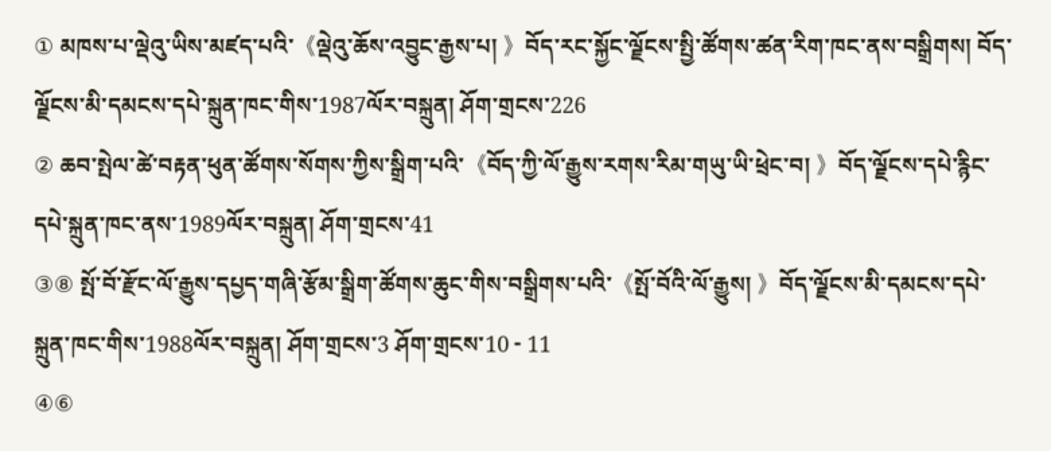① མཁས་པ་ལྡེའུ་ཡིས་མཛད་པའི་《ལྡེའུ་ཆོས་འབྱུང་རྒྱས་པ། 》བོད་རང་སྐྱོང་ལྗོངས་སྤྱི་ཚོགས་ཚན་རིག་ཁང་ནས་བསྒྲིགས། བོད་ལྗོངས་མི་དམངས་དཔེ་སྐྲུན་ཁང་གིས་1987ལོར་བསྐྲུན། ཤོག་གྲངས་226
② ཆབ་སྤེལ་ཚེ་བརྟན་ཕུན་ཚོགས་སོགས་ཀྱིས་སྒྲིག་པའི་《བོད་ཀྱི་ལོ་རྒྱུས་རགས་རིམ་གཡུ་ཡི་ཕྲེང་བ། 》བོད་ལྗོངས་དཔེ་རྙིང་དཔེ་སྐྲུན་ཁང་ནས་1989ལོར་བསྐྲུན། ཤོག་གྲངས་41
③⑧ སྤོ་བོ་རྫོང་ལོ་རྒྱུས་དཔྱད་གཞི་རྩོམ་སྒྲིག་ཚོགས་ཆུང་གིས་བསྒྲིགས་པའི་《སྤོ་བོའི་ལོ་རྒྱུས། 》བོད་ལྗོངས་མི་དམངས་དཔེ་སྐྲུན་ཁང་གིས་1988ལོར་བསྐྲུན། ཤོག་གྲངས་3 ཤོག་གྲངས་10 - 11
④⑥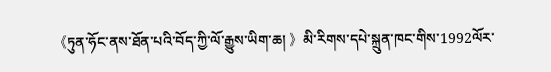《ཏུན་ཧོང་ནས་ཐོན་པའི་བོད་ཀྱི་ལོ་རྒྱུས་ཡིག་ཆ། 》མི་རིགས་དཔེ་སྐྲུན་ཁང་གིས་1992ལོར་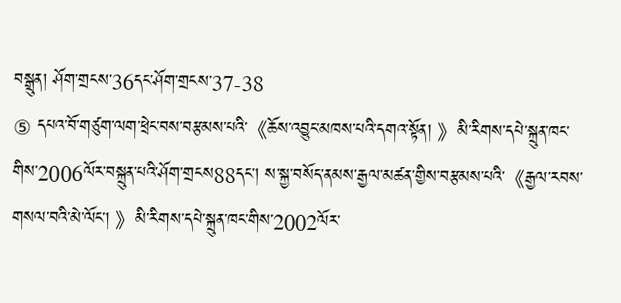བསྒྲུན། ཤོག་གྲངས་36དང་ཤོག་གྲངས་37-38
⑤ དཔའ་བོ་གཙུག་ལག་ཕྲེང་བས་བརྩམས་པའི་《ཆོས་འབྱུང་མཁས་པའི་དགའ་སྟོན། 》མི་རིགས་དཔེ་སྐྲུན་ཁང་གིས་2006ལོར་བསྐྲུན་པའི་ཤོག་གྲངས88དང་། ས་སྐྱ་བསོད་ནམས་རྒྱལ་མཚན་གྱིས་བརྩམས་པའི་《རྒྱལ་རབས་གསལ་བའི་མེ་ལོང་། 》མི་རིགས་དཔེ་སྐྲུན་ཁང་གིས་2002ལོར་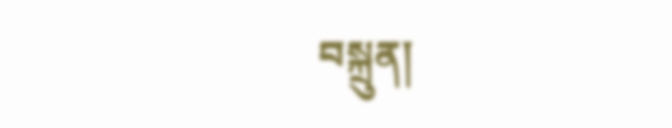བསྐྲུན།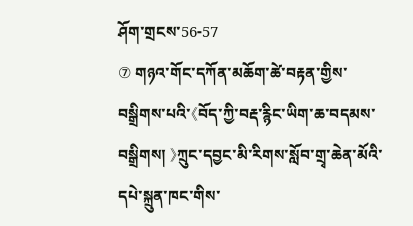ཤོག་གྲངས་56-57
⑦ གཉའ་གོང་དཀོན་མཆོག་ཚེ་བརྟན་གྱིས་བསྒྲིགས་པའི་《བོད་ཀྱི་བརྡ་རྙིང་ཡིག་ཆ་བདམས་བསྒྲིགས། 》ཀྲུང་དབྱང་མི་རིགས་སློབ་གྲྭ་ཆེན་མོའི་དཔེ་སྐྲུན་ཁང་གིས་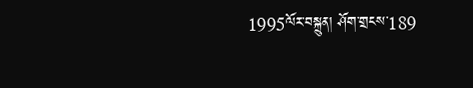1995ལོར་བསྐྲུན། ཤོག་གྲངས་189